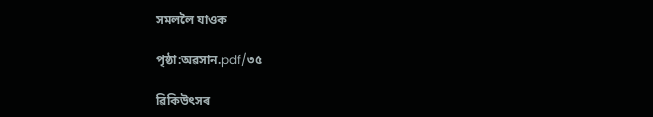সমললৈ যাওক

পৃষ্ঠা:অৱসান.pdf/৩৫

ৱিকিউৎসৰ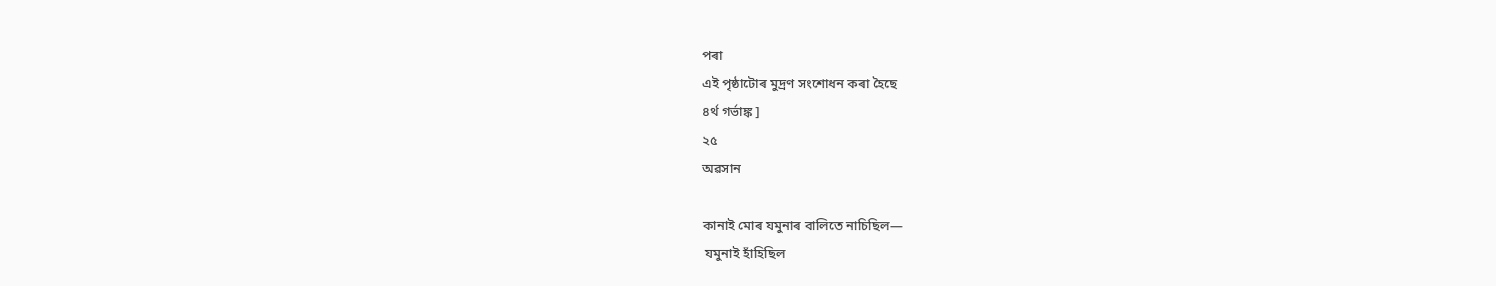পৰা
এই পৃষ্ঠাটোৰ মুদ্ৰণ সংশোধন কৰা হৈছে
৪ৰ্থ গৰ্ভাঙ্ক ]
২৫
অৱসান

কানাই মোৰ যমুনাৰ বালিতে নাচিছিল—
 যমুনাই হাঁহিছিল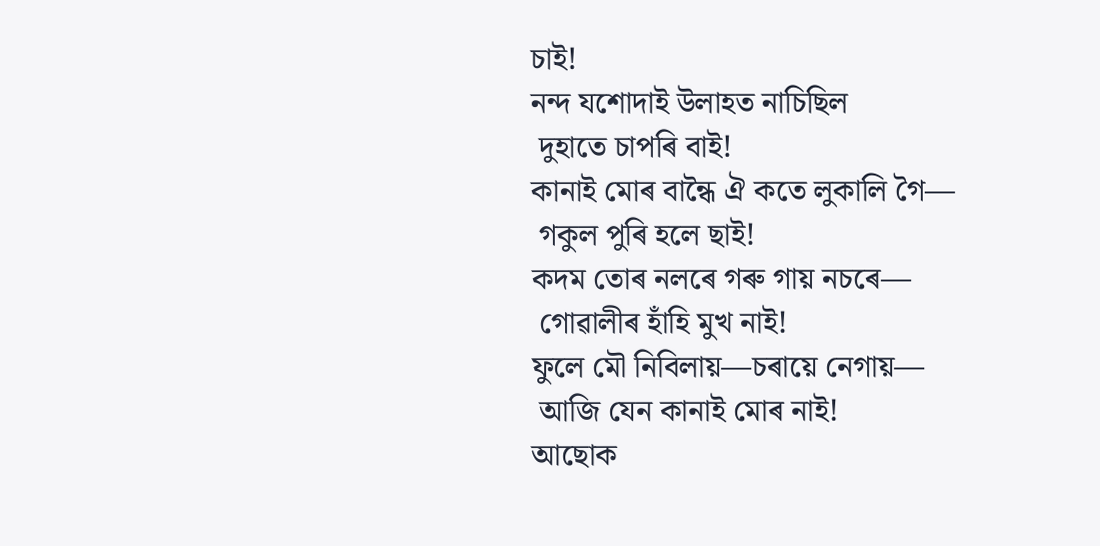চাই!
নন্দ যশোদাই উলাহত নাচিছিল
 দুহাতে চাপৰি বাই!
কানাই মোৰ বান্ধৈ ঐ কতে লুকালি গৈ—
 গকুল পুৰি হলে ছাই!
কদম তোৰ নলৰে গৰু গায় নচৰে—
 গোৱালীৰ হাঁহি মুখ নাই!
ফুলে মৌ নিবিলায়—চৰায়ে নেগায়—
 আজি যেন কানাই মোৰ নাই!
আছোক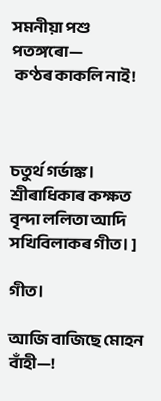সমনীয়া পশু পতঙ্গৰো—
 কণ্ঠৰ কাকলি নাই!



চতুৰ্থ গৰ্ভাঙ্ক।
শ্ৰীৰাধিকাৰ কক্ষত বৃন্দা ললিতা আদি সখিবিলাকৰ গীত। ]

গীত।

আজি বাজিছে মোহন বাঁহী—!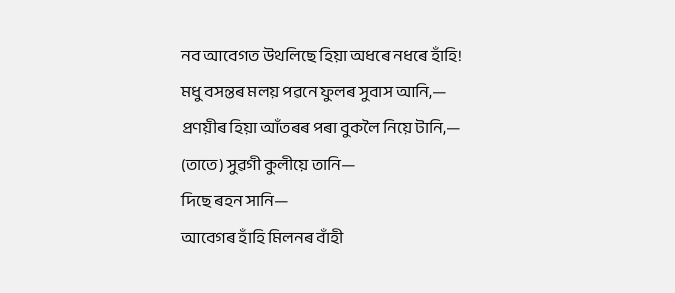নব আবেগত উথলিছে হিয়া অধৰে নধৰে হাঁহি!
মধু বসন্তৰ মলয় পৱনে ফুলৰ সুবাস আনি,—
প্ৰণয়ীৰ হিয়া আঁতৰৰ পৰা বুকলৈ নিয়ে টানি,—
(তাতে) সুৱগী কুলীয়ে তানি—
দিছে ৰহন সানি—
আবেগৰ হাঁহি মিলনৰ বাঁহী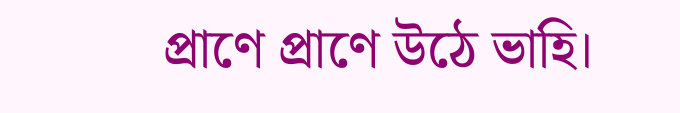প্ৰাণে প্ৰাণে উঠে ভাহি।